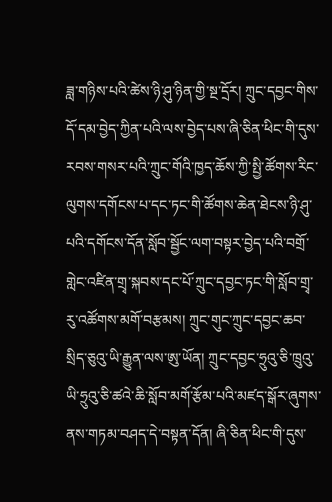ཟླ་གཉིས་པའི་ཚེས་ཉི་ཤུ་ཉིན་གྱི་སྔ་དྲོར། ཀྲུང་དབྱང་གིས་དོ་དམ་བྱེད་ཀྱིན་པའི་ལས་བྱེད་པས་ཞི་ཅིན་ཕིང་གི་དུས་རབས་གསར་པའི་ཀྲུང་གོའི་ཁྱད་ཆོས་ཀྱི་སྤྱི་ཚོགས་རིང་ལུགས་དགོངས་པ་དང་ཏང་གི་ཚོགས་ཆེན་ཐེངས་ཉི་ཤུ་པའི་དགོངས་དོན་སློབ་སྦྱོང་ལག་བསྟར་བྱེད་པའི་བགྲོ་གླེང་འཛིན་གྲྭ་སྐབས་དང་པོ་ཀྲུང་དབྱང་ཏང་གི་སློབ་གྲྭ་རུ་འཚོགས་མགོ་བརྩམས། ཀྲུང་གུང་ཀྲུང་དབྱང་ཆབ་སྲིད་ཅུའུ་ཡི་རྒྱུན་ལས་ཨུ་ཡོན། ཀྲུང་དབྱང་ཧྲུའུ་ཅི་ཁྲུའུ་ཡི་ཧྲུའུ་ཅི་ཚའེ་ཆི་སློབ་མགོ་རྩོམ་པའི་མཛད་སྒོར་ཞུགས་ནས་གཏམ་བཤད་དེ་བསྟན་དོན། ཞི་ཅིན་ཕིང་གི་དུས་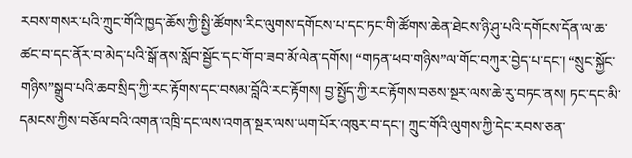རབས་གསར་པའི་ཀྲུང་གོའི་ཁྱད་ཆོས་ཀྱི་སྤྱི་ཚོགས་རིང་ལུགས་དགོངས་པ་དང་ཏང་གི་ཚོགས་ཆེན་ཐེངས་ཉི་ཤུ་པའི་དགོངས་དོན་ལ་ཆ་ཚང་བ་དང་ནོར་བ་མེད་པའི་སྒོ་ནས་སློབ་སྦྱོང་དང་གོ་བ་ཟབ་མོ་ལེན་དགོས། “གཏན་ཕབ་གཉིས”ལ་གོང་བཀུར་བྱེད་པ་དང་། “སྲུང་སྐྱོང་གཉིས”སྒྲུབ་པའི་ཆབ་སྲིད་ཀྱི་རང་རྟོགས་དང་བསམ་བློའི་རང་རྟོགས། བྱ་སྤྱོད་ཀྱི་རང་རྟོགས་བཅས་སྔར་ལས་ཆེ་རུ་བཏང་ནས། ཏང་དང་མི་དམངས་ཀྱིས་བཅོལ་བའི་འགན་འཁྲི་དང་ལས་འགན་སྔར་ལས་ཡག་པོར་འཁུར་བ་དང་། ཀྲུང་གོའི་ལུགས་ཀྱི་དེང་རབས་ཅན་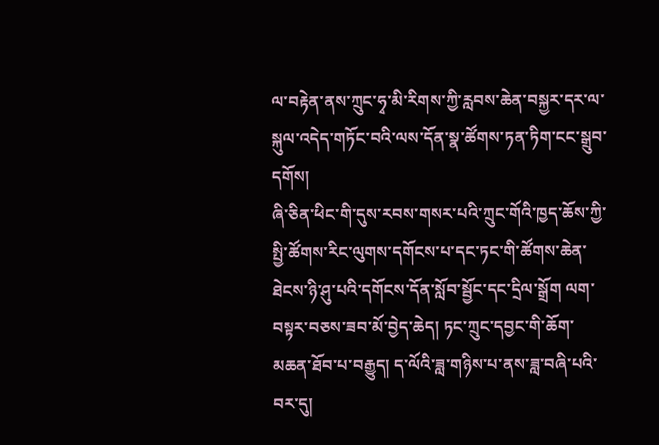ལ་བརྟེན་ནས་ཀྲུང་ཧྭ་མི་རིགས་ཀྱི་རླབས་ཆེན་བསྐྱར་དར་ལ་སྐུལ་འདེད་གཏོང་བའི་ལས་དོན་སྣ་ཚོགས་ཏན་ཏིག་ངང་སྒྲུབ་དགོས།
ཞི་ཅིན་ཕིང་གི་དུས་རབས་གསར་པའི་ཀྲུང་གོའི་ཁྱད་ཆོས་ཀྱི་སྤྱི་ཚོགས་རིང་ལུགས་དགོངས་པ་དང་ཏང་གི་ཚོགས་ཆེན་ཐེངས་ཉི་ཤུ་པའི་དགོངས་དོན་སློབ་སྦྱོང་དང་དྲིལ་སྒྲོག ལག་བསྟར་བཅས་ཟབ་མོ་བྱེད་ཆེད། ཏང་ཀྲུང་དབྱང་གི་ཆོག་མཆན་ཐོབ་པ་བརྒྱུད། ད་ལོའི་ཟླ་གཉིས་པ་ནས་ཟླ་བཞི་པའི་བར་དུ།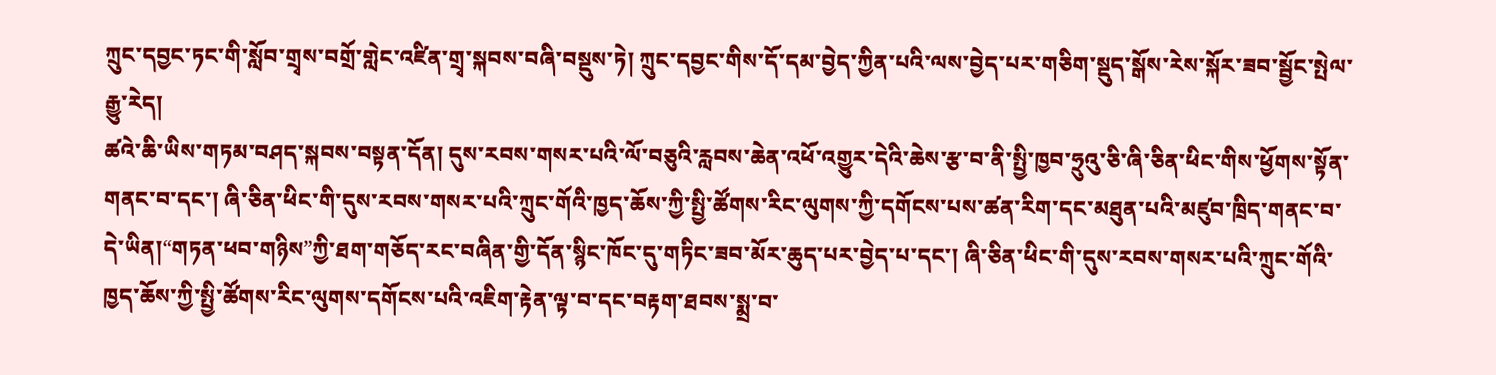ཀྲུང་དབྱང་ཏང་གི་སློབ་གྲྭས་བགྲོ་གླེང་འཛིན་གྲྭ་སྐབས་བཞི་བསྡུས་ཏེ། ཀྲུང་དབྱང་གིས་དོ་དམ་བྱེད་ཀྱིན་པའི་ལས་བྱེད་པར་གཅིག་སྡུད་སྒོས་རེས་སྐོར་ཟབ་སྦྱོང་སྤེལ་རྒྱུ་རེད།
ཚའེ་ཆི་ཡིས་གཏམ་བཤད་སྐབས་བསྟན་དོན། དུས་རབས་གསར་པའི་ལོ་བཅུའི་རླབས་ཆེན་འཕོ་འགྱུར་དེའི་ཆེས་རྩ་བ་ནི་སྤྱི་ཁྱབ་ཧྲུའུ་ཅི་ཞི་ཅིན་ཕིང་གིས་ཕྱོགས་སྟོན་གནང་བ་དང་། ཞི་ཅིན་ཕིང་གི་དུས་རབས་གསར་པའི་ཀྲུང་གོའི་ཁྱད་ཆོས་ཀྱི་སྤྱི་ཚོགས་རིང་ལུགས་ཀྱི་དགོངས་པས་ཚན་རིག་དང་མཐུན་པའི་མཛུབ་ཁྲིད་གནང་བ་དེ་ཡིན།“གཏན་ཕབ་གཉིས”ཀྱི་ཐག་གཅོད་རང་བཞིན་གྱི་དོན་སྙིང་ཁོང་དུ་གཏིང་ཟབ་མོར་ཆུད་པར་བྱེད་པ་དང་། ཞི་ཅིན་ཕིང་གི་དུས་རབས་གསར་པའི་ཀྲུང་གོའི་ཁྱད་ཆོས་ཀྱི་སྤྱི་ཚོགས་རིང་ལུགས་དགོངས་པའི་འཇིག་རྟེན་ལྟ་བ་དང་བརྟག་ཐབས་སྨྲ་བ་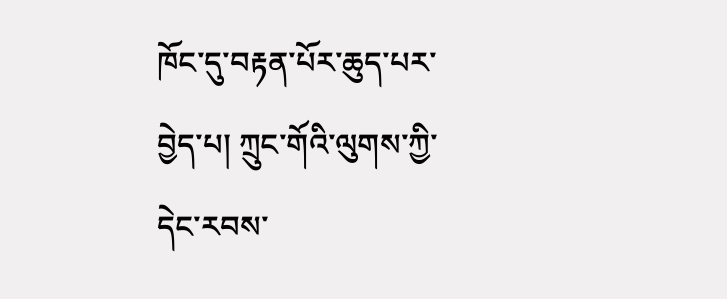ཁོང་དུ་བརྟན་པོར་ཆུད་པར་བྱེད་པ། ཀྲུང་གོའི་ལུགས་ཀྱི་དེང་རབས་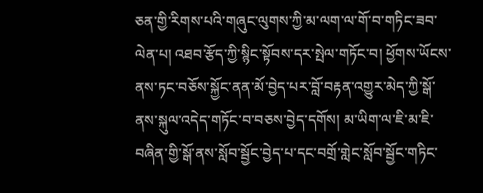ཅན་གྱི་རིགས་པའི་གཞུང་ལུགས་ཀྱི་མ་ལག་ལ་གོ་བ་གཏིང་ཟབ་ལེན་པ། འཐབ་རྩོད་ཀྱི་སྙིང་སྟོབས་དར་སྤེལ་གཏོང་བ། ཕྱོགས་ཡོངས་ནས་ཏང་བཅོས་སྐྱོང་ནན་མོ་བྱེད་པར་བློ་བརྟན་འགྱུར་མེད་ཀྱི་སྒོ་ནས་སྐུལ་འདེད་གཏོང་བ་བཅས་བྱེད་དགོས། མ་ཡིག་ལ་ཇི་མ་ཇི་བཞིན་གྱི་སྒོ་ནས་སློབ་སྦྱོང་བྱེད་པ་དང་བགྲོ་གླེང་སློབ་སྦྱོང་གཏིང་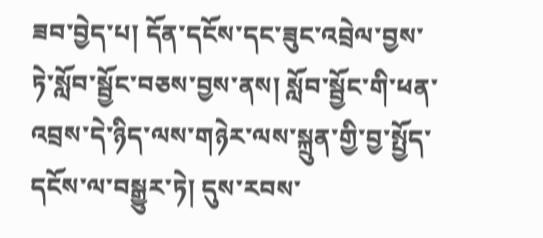ཟབ་བྱེད་པ། དོན་དངོས་དང་ཟུང་འབྲེལ་བྱས་ཏེ་སློབ་སྦྱོང་བཅས་བྱས་ནས། སློབ་སྦྱོང་གི་ཕན་འབྲས་དེ་ཉིད་ལས་གཉེར་ལས་སྐྲུན་གྱི་བྱ་སྤྱོད་དངོས་ལ་བསྒྱུར་ཏེ། དུས་རབས་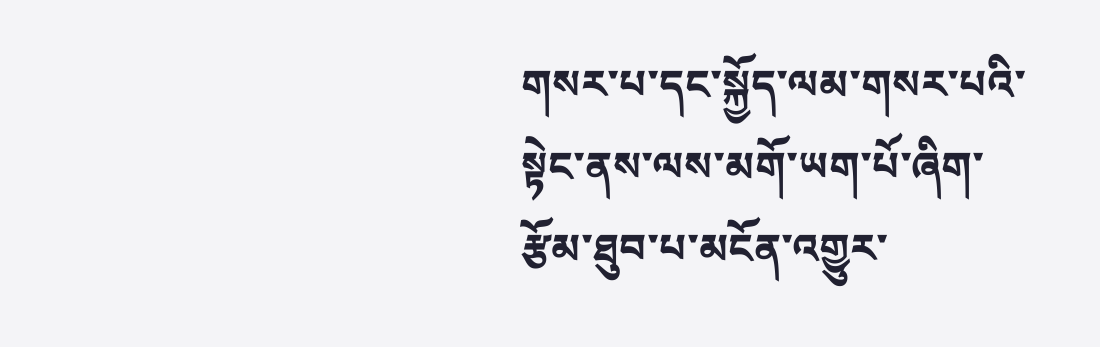གསར་པ་དང་སྐྱོད་ལམ་གསར་པའི་སྟེང་ནས་ལས་མགོ་ཡག་པོ་ཞིག་རྩོམ་ཐུབ་པ་མངོན་འགྱུར་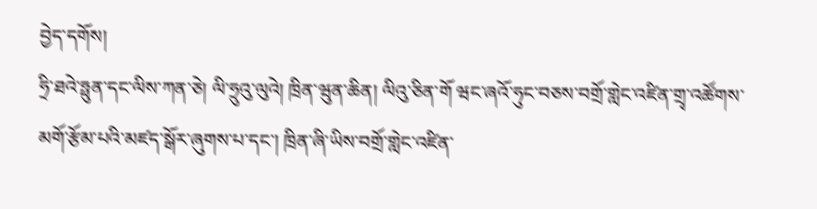བྱེད་དགོས།
ཧྲི་ཐའེ་ཧྥུན་དང་ལིས་ཀན་ཅེ། ལི་ཧྲུའུ་ལུའེ། ཁྲིན་ཝུན་ཆིན། ལིའུ་ཅིན་གོ ཝང་ཞའོ་ཧུང་བཅས་བགྲོ་གླེང་འཛིན་གྲྭ་འཚོགས་མགོ་རྩོམ་པའི་མཛད་སྒོར་ཞུགས་པ་དང་། ཁྲིན་ཞི་ཡིས་བགྲོ་གླེང་འཛིན་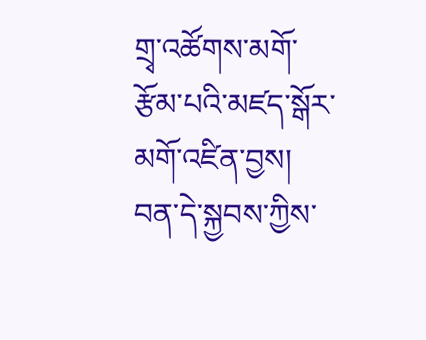གྲྭ་འཚོགས་མགོ་རྩོམ་པའི་མཛད་སྒོར་མགོ་འཛིན་བྱས།
བན་དེ་སྐྱབས་ཀྱིས་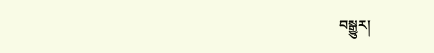བསྒྱུར།